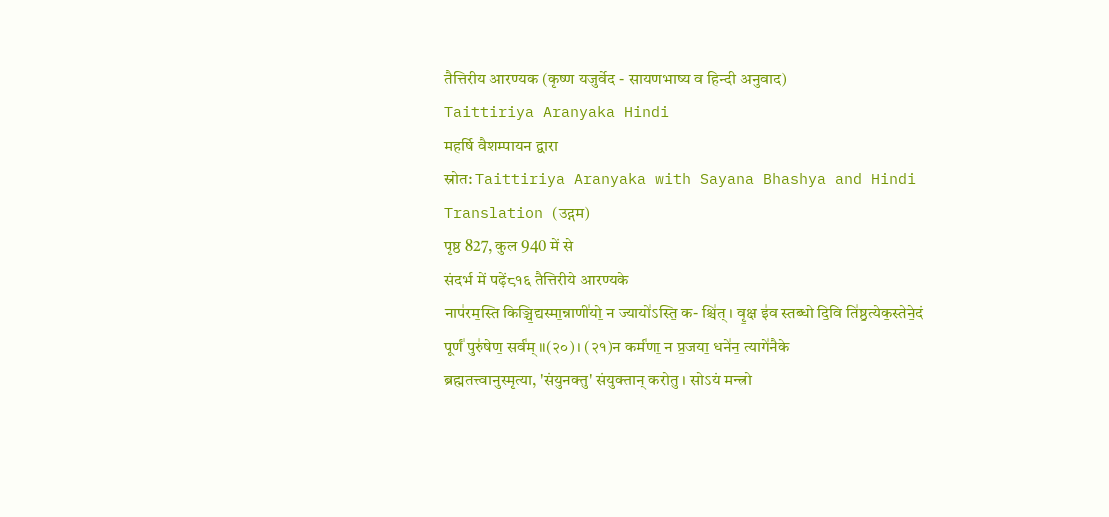तैत्तिरीय आरण्यक (कृष्ण यजुर्वेद - सायणभाष्य व हिन्दी अनुवाद)
Taittiriya Aranyaka Hindi
महर्षि वैशम्पायन द्वारा
स्रोत: Taittiriya Aranyaka with Sayana Bhashya and Hindi Translation (उद्गम)
पृष्ठ 827, कुल 940 में से
संदर्भ में पढ़ें८१६ तैत्तिरीये आरण्यके
नाप॑रम॒स्ति किञ्चि॒द्यस्मा॒न्नाणी॑यो॒ न ज्यायो॑ऽस्ति॒ क- श्चि॑त् । वृ॒क्ष इ॑व स्तब्धो दि॒वि ति॑ष्ठ॒त्येक॒स्तेने॒दं पूर्णं॑ पुरु॑षेण॒ सर्व॑म् ॥(२०)। (२१)न कर्म॑णा॒ न प्र॒जया॒ धने॑न॒ त्यागे॑नैके
ब्रह्मतत्त्वानुस्मृत्या, 'संयुनक्तु' संयुक्तान् करोतु । सोऽयं मन्त्रो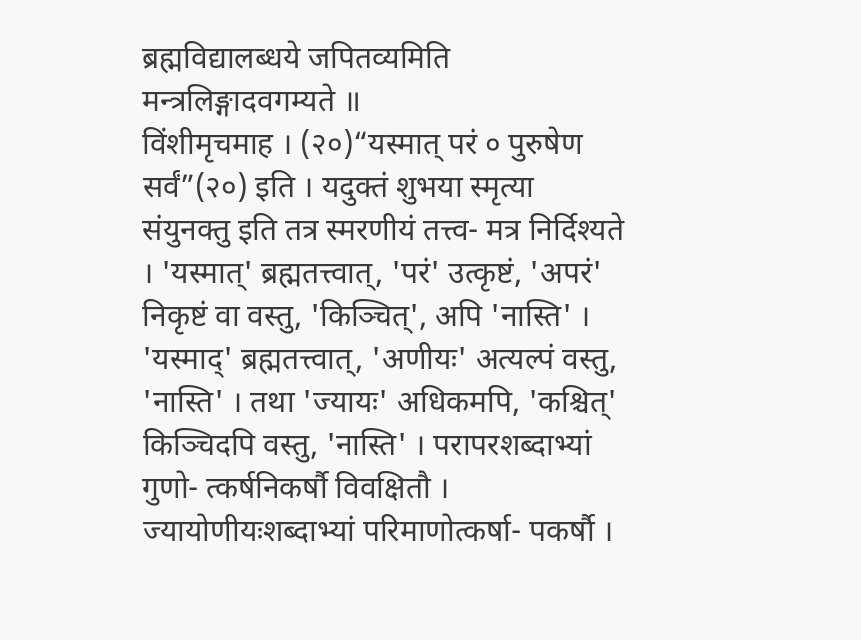ब्रह्मविद्यालब्धये जपितव्यमिति मन्त्रलिङ्गादवगम्यते ॥
विंशीमृचमाह । (२०)“यस्मात् परं ० पुरुषेण सर्वं”(२०) इति । यदुक्तं शुभया स्मृत्या संयुनक्तु इति तत्र स्मरणीयं तत्त्व- मत्र निर्दिश्यते । 'यस्मात्' ब्रह्मतत्त्वात्, 'परं' उत्कृष्टं, 'अपरं' निकृष्टं वा वस्तु, 'किञ्चित्', अपि 'नास्ति' । 'यस्माद्' ब्रह्मतत्त्वात्, 'अणीयः' अत्यल्पं वस्तु, 'नास्ति' । तथा 'ज्यायः' अधिकमपि, 'कश्चित्' किञ्चिदपि वस्तु, 'नास्ति' । परापरशब्दाभ्यां गुणो- त्कर्षनिकर्षौ विवक्षितौ । ज्यायोणीयःशब्दाभ्यां परिमाणोत्कर्षा- पकर्षौ ।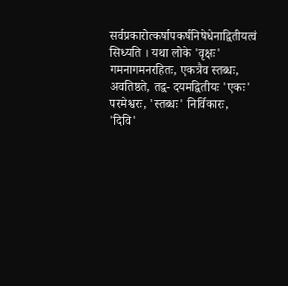सर्वप्रकारोत्कर्षापकर्षनिषेधेनाद्वितीयत्वं सिध्यति । यथा लोके 'वृक्षः' गमनागमनरहितः, एकत्रैव स्तब्धः, अवतिष्ठते, तद्व- दयमद्वितीयः 'एकः' परमेश्वरः, 'स्तब्धः' निर्विकारः, 'दिवि'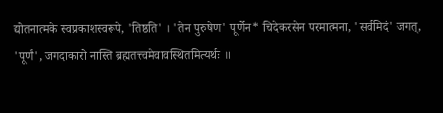द्योतनात्मके स्वप्रकाशस्वरूपे, 'तिष्ठति' । 'तेन पुरुषेण' पूर्णेन* चिदेकरसेन परमात्मना, 'सर्वमिदं' जगत्, 'पूर्णं', जगदाकारो नास्ति ब्रह्मतत्त्वमेवावस्थितमित्यर्थः ॥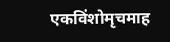एकविंशोमृचमाह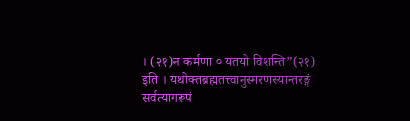। (२१)न कर्मणा ० यतयो विशन्ति”(२१) इति । यथोक्तब्रह्मतत्त्वानुस्मरणस्यान्तरङ्गं सर्वत्यागरूपं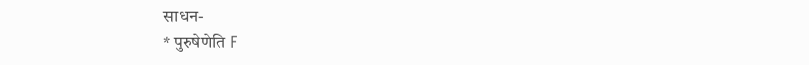साधन-
* पुरुषेणेति F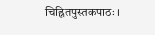चिह्नितपुस्तकपाठः ।